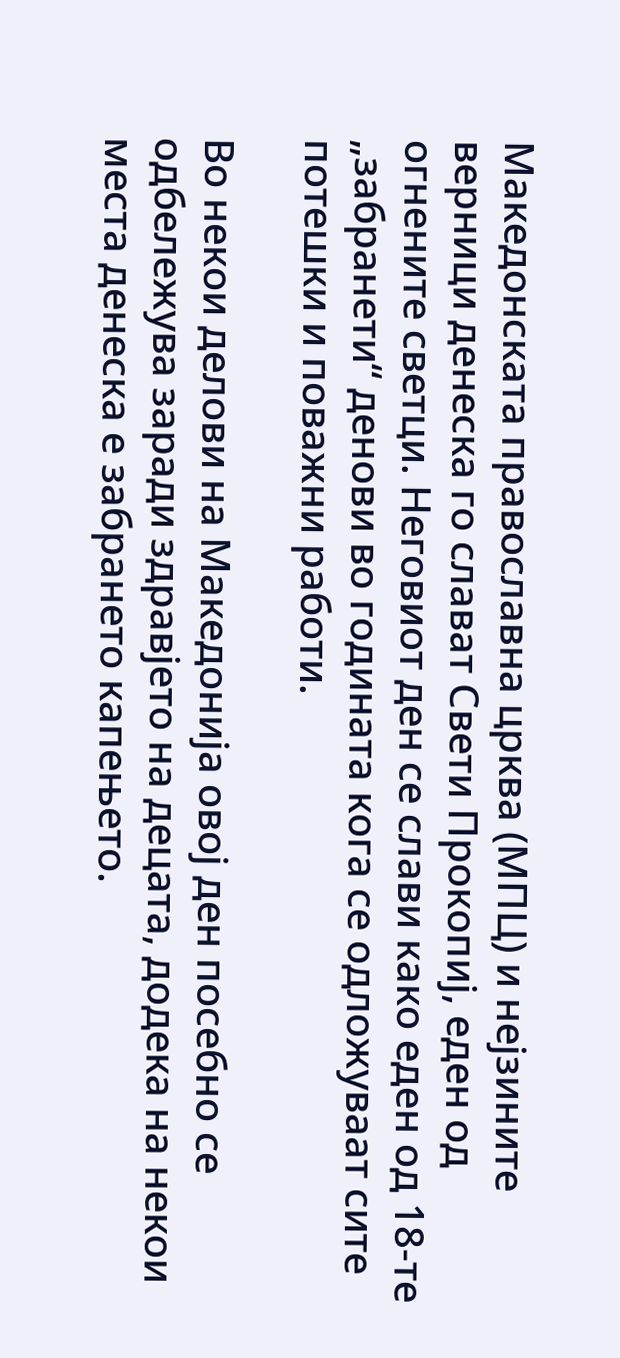Македонската православна црква (МПЦ) и нејзините верници денеска го слават Свети Прокопиј, еден од огнените светци. Неговиот ден се слави како еден од 18-те „забранети“ денови во годината кога се одложуваат сите потешки и поважни работи.

Во некои делови на Македонија овој ден посебно се одбележува заради здравјето на децата, додека на некои места денеска е забрането капењето.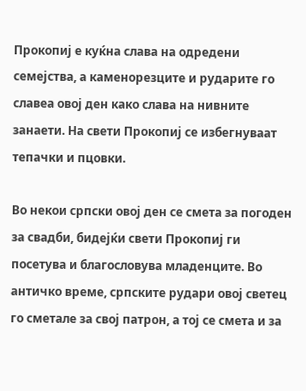Прокопиј е куќна слава на одредени семејства, а каменорезците и рударите го славеа овој ден како слава на нивните занаети. На свети Прокопиј се избегнуваат тепачки и пцовки.

Во некои српски овој ден се смета за погоден за свадби, бидејќи свети Прокопиј ги посетува и благословува младенците. Во античко време, српските рудари овој светец го сметале за свој патрон, а тој се смета и за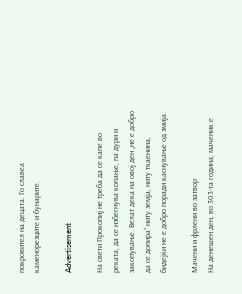покровител на децата. Го славеа каменорезците и бунарите.

Advertisement

На свети Прокопиј не треба да се капе во реката, да се избегнува копање, па дури и закопување. Велат дека на овој ден „не е добро да се допира“ ниту земја, ниту ткаенина, бидејќи не е добро поради каснување од змија.

Мачени и фрлени во затвор
На денешен ден, во 303-та година, маченик е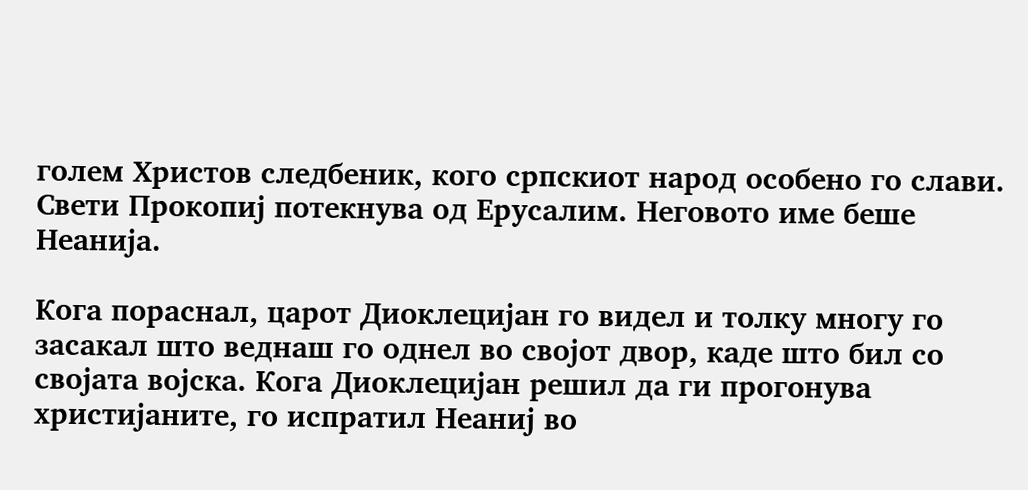голем Христов следбеник, кого српскиот народ особено го слави. Свети Прокопиј потекнува од Ерусалим. Неговото име беше Неанија.

Кога пораснал, царот Диоклецијан го видел и толку многу го засакал што веднаш го однел во својот двор, каде што бил со својата војска. Кога Диоклецијан решил да ги прогонува христијаните, го испратил Неаниј во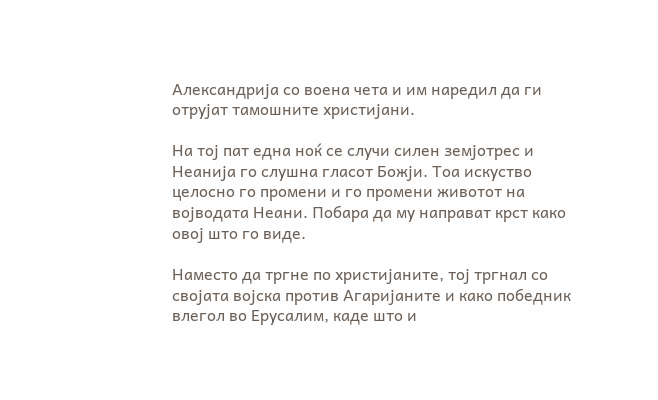Александрија со воена чета и им наредил да ги отрујат тамошните христијани.

На тој пат една ноќ се случи силен земјотрес и Неанија го слушна гласот Божји. Тоа искуство целосно го промени и го промени животот на војводата Неани. Побара да му направат крст како овој што го виде.

Наместо да тргне по христијаните, тој тргнал со својата војска против Агаријаните и како победник влегол во Ерусалим, каде што и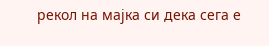рекол на мајка си дека сега е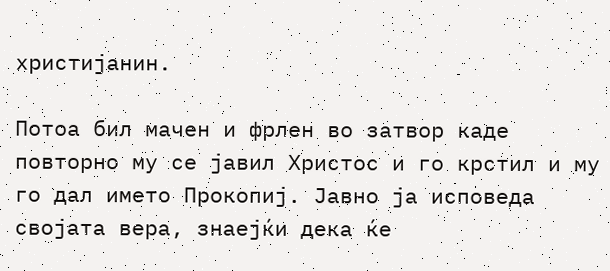христијанин.

Потоа бил мачен и фрлен во затвор каде повторно му се јавил Христос и го крстил и му го дал името Прокопиј. Јавно ја исповеда својата вера, знаејќи дека ќе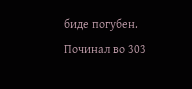биде погубен. Починал во 303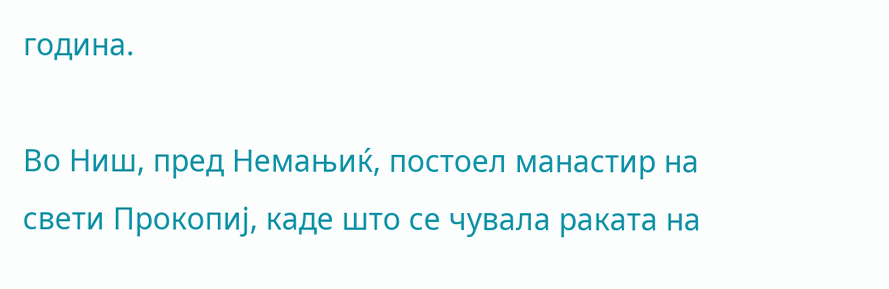година.

Во Ниш, пред Немањиќ, постоел манастир на свети Прокопиј, каде што се чувала раката на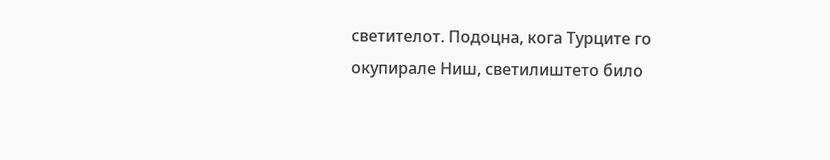светителот. Подоцна, кога Турците го окупирале Ниш, светилиштето било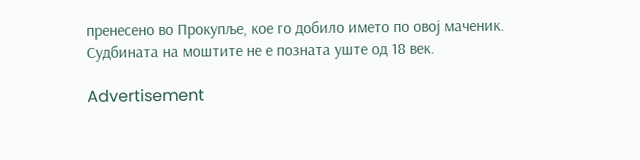пренесено во Прокупље, кое го добило името по овој маченик. Судбината на моштите не е позната уште од 18 век.

Advertisement